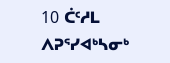10 ᑖᑦᓱᒪ ᐱᕈᕐᓯᐊᒃᓴᓂᒃ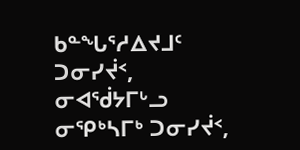ᑲᓐᖓᕐᓱᐃᔪᒧᑦ ᑐᓂᓯᔫᑉ, ᓂᐊᖂᔭᒥᒡᓗ ᓂᕿᒃᓴᒥᒃ ᑐᓂᓯᔫᑉ,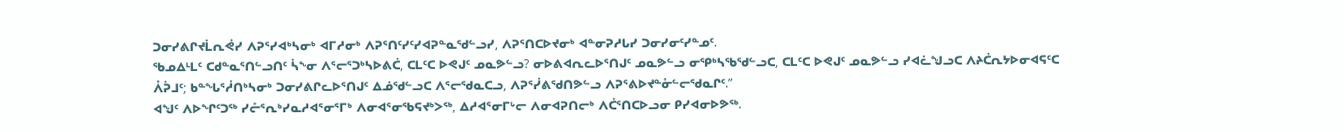ᑐᓂᓯᕕᒋᔪᒫᕆᕚᓯ ᐱᕈᕐᓯᐊᒃᓴᓂᒃ ᐊᒥᓱᓂᒃ ᐱᕈᕐᑎᑦᓯᑦᓯᐊᕈᓐᓇᖁᓪᓗᓯ, ᐱᕈᕐᑎᑕᐅᔪᓂᒃ ᐊᓐᓂᕈᓱᒐᓯ ᑐᓂᓯᓂᑦᓯᓐᓄᑦ.
ᖃᓄᐃᒻᒪᑦ ᑕᑯᓐᓇᕐᑎᓪᓗᑎᑦ ᓵᖕᓂ ᐱᕐᓕᕐᑐᒃᓴᐅᕕᑖ, ᑕᒪᑦᑕ ᐅᕙᒍᑦ ᓄᓇᕗᓪᓗ? ᓂᐅᕕᐊᕆᓚᐅᕐᑎᒍᑦ ᓄᓇᕗᓪᓗ ᓂᕿᒃᓴᖃᖁᓪᓗᑕ, ᑕᒪᑦᑕ ᐅᕙᒍᑦ ᓄᓇᕗᓪᓗ ᓯᐊᓛᖑᓗᑕ ᐱᔨᑖᕆᔭᐅᓂᐊᕋᑦᑕ ᐰᕉᒧᑦ; ᑲᓐᖓᕐᓲᑎᒃᓴᓂᒃ ᑐᓂᓯᕕᒋᓚᐅᕐᑎᒍᑦ ᐃᓅᖁᓪᓗᑕ ᐱᕐᓕᖁᓇᑕᓗ, ᐱᕈᕐᓰᕕᖁᑎᕗᓪᓗ ᐱᕈᕐᕕᐅᔪᓐᓁᓪᓕᖁᓇᒋᑦ.”
ᐊᖑᑦ ᐱᐅᖏᑦᑐᖅ ᓯᓔᕐᕆᒃᓯᓇᓱᐊᕐᓂᕐᒥᒃ ᐱᓂᐊᕐᓂᖃᕋᔪᒃᐳᖅ, ᐃᓱᐊᕐᓂᒥᒡᓕ ᐱᓂᐊᕈᑎᓕᒃ ᐱᑖᕐᑎᑕᐅᓗᓂ ᑭᓯᐊᓂᐅᕗᖅ.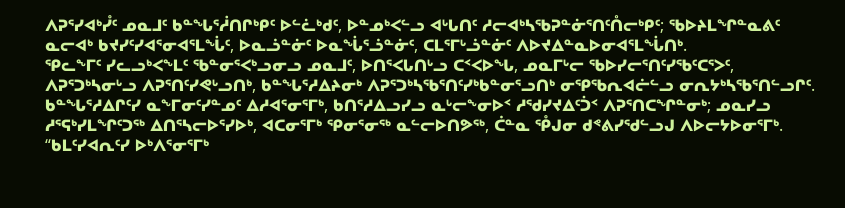ᐱᕈᕐᓯᐊᒃᓮᑦ ᓄᓇᒧᑦ ᑲᓐᖓᕐᓲᑎᒋᒃᑭᑦ ᐅᓪᓛᒃᑯᑦ, ᐅᓐᓄᒃᐸᓪᓗ ᐊᒡᒐᑎᑦ ᓱᓕᐊᒃᓴᖃᕈᓐᓃᕐᑎᑦᑍᓕᒃᑭᑦ; ᖃᐅᔨᒪᖏᓐᓇᕕᑦ ᓇᓕᐊᒃ ᑲᔪᓯᑦᓯᐊᕐᓂᐊᕐᒪᖔᑦ, ᐅᓇᓘᓐᓃᑦ ᐅᓇᖔᕐᓘᓐᓃᑦ, ᑕᒪᕐᒥᒡᓘᓐᓃᑦ ᐱᐅᔪᐃᓐᓇᐅᓂᐊᕐᒪᖔᑎᒃ.
ᕿᓚᖕᒥᑦ ᓯᓚᓗᒃᐸᖕᒪᑦ ᖃᓐᓂᕐᐸᒃᓗᓂᓗ ᓄᓇᒧᑦ, ᐅᑎᕐᐸᒐᑎᒡᓗ ᑕᑉᐸᐅᖓ, ᓄᓇᒥᒡᓕ ᖃᐅᓯᓕᕐᑎᑦᓯᖃᑦᑕᕐᐳᑦ, ᐱᕈᕐᑐᒃᓴᓂᒡᓗ ᐱᕈᕐᑎᑦᓯᕙᒡᓗᑎᒃ, ᑲᓐᖓᕐᓱᐃᔨᓂᒃ ᐱᕈᕐᑐᒃᓴᖃᕐᑎᑦᓯᒃᑲᓐᓂᕐᓗᑎᒃ ᓂᕿᖃᕆᐊᓖᓪᓗ ᓂᕆᔭᒃᓴᖃᕐᑎᓪᓗᒋᑦ.
ᑲᓐᖓᕐᓱᐃᒋᑦᓯ ᓇᖕᒥᓂᑦᓯᓐᓄᑦ ᐃᓱᐊᕐᓂᕐᒥᒃ, ᑲᑎᕐᓱᐃᓗᓯᓗ ᓇᒡᓕᖕᓂᐅᑉ ᓱᖁᓯᔪᐃᑦᑑᑉ ᐱᕈᕐᑎᑕᖏᓐᓂᒃ; ᓄᓇᓯᓗ ᓱᕐᕋᒃᓯᒪᖏᑦᑐᖅ ᐃᑎᕐᓴᓕᐅᕐᓯᐅᒃ, ᐊᑕᓂᕐᒥᒃ ᕿᓂᕐᓂᖅ ᓇᓪᓕᐅᑎᕗᖅ, ᑖᓐᓇ ᕾᒍᓂ ᑯᕝᕕᓯᖁᓪᓗᒍ ᐱᐅᓕᔭᐅᓂᕐᒥᒃ.
“ᑲᒪᑦᓯᐊᕆᑦᓯ ᐅᒃᐱᕐᓂᕐᒥᒃ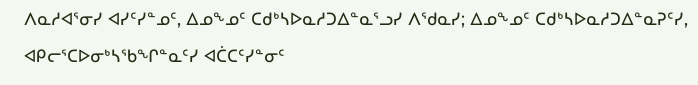ᐱᓇᓱᐊᕐᓂᓯ ᐊᓯᑦᓯᓐᓄᑦ, ᐃᓄᖕᓄᑦ ᑕᑯᒃᓴᐅᓇᓱᑐᐃᓐᓇᕐᓗᓯ ᐱᖁᓇᓯ; ᐃᓄᖕᓄᑦ ᑕᑯᒃᓴᐅᓇᓱᑐᐃᓐᓇᕈᑦᓯ, ᐊᑭᓕᕐᑕᐅᓂᒃᓴᖃᖏᓐᓇᑦᓯ ᐊᑖᑕᑦᓯᓐᓂᑦ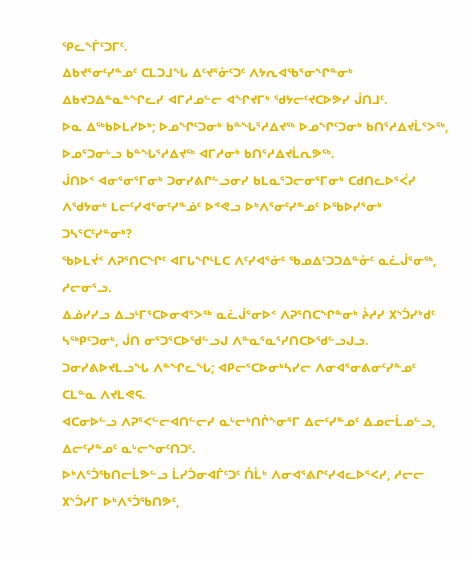ᕿᓚᖕᒦᑦᑐᒥᑦ.
ᐃᑲᔪᕐᓂᑦᓯᓐᓄᑦ ᑕᒪᑐᒧᖓ ᐃᑦᔪᕐᓁᑦᑐᑦ ᐱᔭᕆᐊᖃᕐᓂᖏᓐᓂᒃ ᐃᑲᔪᑐᐃᓐᓇᓐᖏᓚᓯ ᐊᒥᓱᓄᓪᓕ ᐊᖏᔪᒥᒃ ᖁᔭᓕᑦᔪᑕᐅᕗᓯ ᒎᑎᒧᑦ.
ᐅᓇ ᐃᖅᑲᐅᒪᓯᐅᒃ; ᐅᓄᖏᑦᑐᓂᒃ ᑲᓐᖓᕐᓱᐃᔪᖅ ᐅᓄᖏᑦᑐᓂᒃ ᑲᑎᕐᓱᐃᔪᒫᕐᐳᖅ, ᐅᓄᕐᑐᓂᒡᓗ ᑲᓐᖓᕐᓱᐃᔪᖅ ᐊᒥᓱᓂᒃ ᑲᑎᕐᓱᐃᔪᒫᕆᕗᖅ.
ᒎᑎᐅᑉ ᐊᓂᕐᓂᕐᒥᓂᒃ ᑐᓂᓯᕕᒋᓪᓗᓂᓯ ᑲᒪᓇᕐᑐᓕᓂᕐᒥᓂᒃ ᑕᑯᑎᓚᐅᕐᐹᓯ ᐱᖁᔭᓂᒃ ᒪᓕᑦᓯᐊᕐᓂᑦᓯᓐᓅᑦ ᐅᕝᕙᓗ ᐅᒃᐱᕐᓂᑦᓯᓐᓄᑦ ᐅᖃᐅᓯᕐᓂᒃ ᑐᓴᕐᑕᑦᓯᓐᓂᒃ?
ᖃᐅᒪᔫᑉ ᐱᕈᕐᑎᑕᖏᑦ ᐊᒥᒐᖏᒻᒪᑕ ᐱᑦᓯᐊᕐᓃᑦ ᖃᓄᐃᑦᑐᑐᐃᓐᓁᑦ ᓇᓛᒎᕐᓂᖅ, ᓱᓕᓂᕐᓗ.
ᐃᓅᓯᓯᓗ ᐃᓗᒻᒥᕐᑕᐅᓂᐊᕐᐳᖅ ᓇᓛᒎᕐᓂᐅᑉ ᐱᕈᕐᑎᑕᖏᓐᓂᒃ ᔩᓱᓯ ᙭ᔅᑑᓯᒃᑯᑦ ᓴᖅᑭᑦᑐᓂᒃ, ᒎᑎ ᓂᕐᑐᕐᑕᐅᖁᓪᓗᒍ ᐱᓐᓇᕐᓇᕐᓯᑎᑕᐅᖁᓪᓗᒍᓗ.
ᑐᓂᓯᕕᐅᔪᒪᓗᖓ ᐱᓐᖏᓚᖓ; ᐊᑭᓕᕐᑕᐅᓂᒃᓴᓯᓕ ᐱᓂᐊᕐᓂᕕᓂᑦᓯᓐᓄᑦ ᑕᒪᓐᓇ ᐱᔪᒪᕙᕋ.
ᐊᑕᓂᐅᓪᓗ ᐱᕈᕐᐸᓪᓕᐊᑎᓪᓕᓯ ᓇᒡᓕᒃᑎᒌᖕᓂᕐᒥ ᐃᓕᑦᓯᓐᓄᑦ ᐃᓄᓕᒫᓄᓪᓗ, ᐃᓕᑦᓯᓐᓄᑦ ᓇᒡᓕᖕᓂᑦᑎᑐᑦ.
ᐅᒃᐱᕐᑑᖃᑎᓕᒫᕗᓪᓗ ᒫᓯᑑᓂᐊᒦᑦᑐᑦ ᑍᒫᒃ ᐱᓂᐊᕐᕕᒋᑦᓯᐊᓚᐅᕐᐸᓯ, ᓱᓕᓕ ᙭ᔅᑑᓯᒥ ᐅᒃᐱᕐᑑᖃᑎᕗᑦ,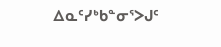ᐃᓇᑦᓯᒃᑲᓐᓂᕐᐳᒍᑦ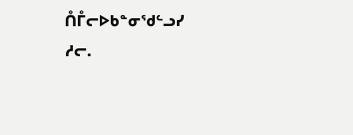ᑍᒤᓕᐅᑲᓐᓂᖁᓪᓗᓯ ᓱᓕ.